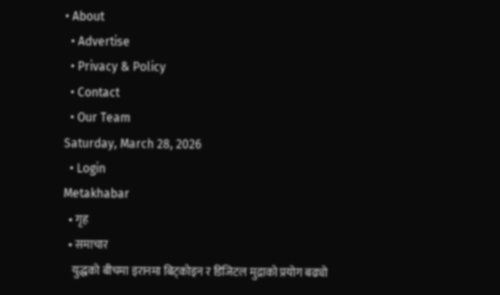• About
  • Advertise
  • Privacy & Policy
  • Contact
  • Our Team
Saturday, March 28, 2026
  • Login
Metakhabar
  • गृह
  • समाचार
    युद्धको बीचमा इरानमा बिट्कोइन र डिजिटल मुद्राको प्रयोग बढ्यो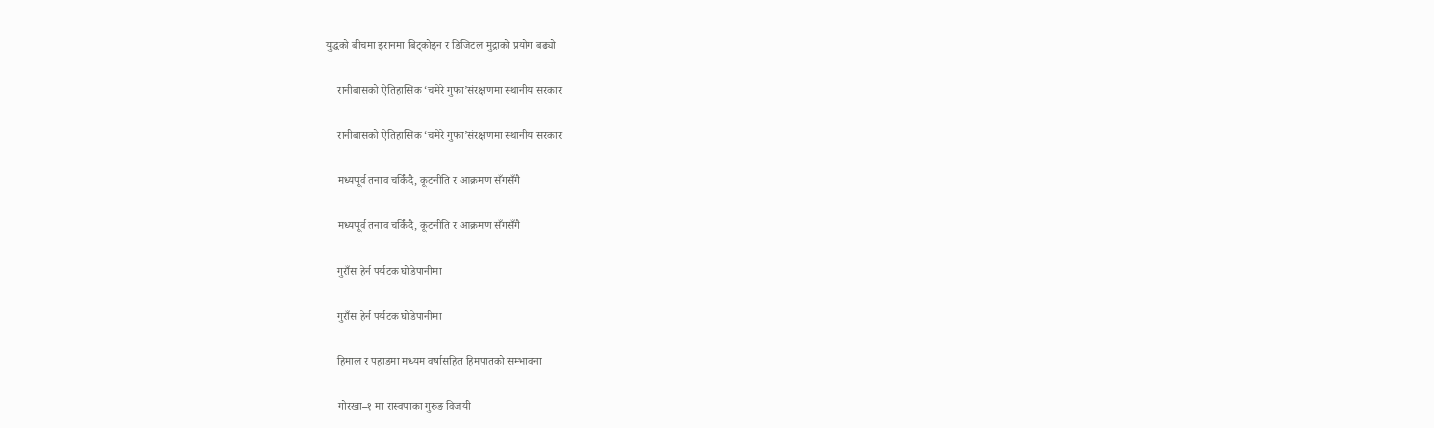युद्धको बीचमा इरानमा बिट्कोइन र डिजिटल मुद्राको प्रयोग बढ्यो

    रानीबासको ऐतिहासिक ‘चमेरे गुफा’संरक्षणमा स्थानीय सरकार

    रानीबासको ऐतिहासिक ‘चमेरे गुफा’संरक्षणमा स्थानीय सरकार

    मध्यपूर्व तनाव चर्किंदै, कूटनीति र आक्रमण सँगसँगै

    मध्यपूर्व तनाव चर्किंदै, कूटनीति र आक्रमण सँगसँगै

    गुराँस हेर्न पर्यटक घोडेपानीमा

    गुराँस हेर्न पर्यटक घोडेपानीमा

    हिमाल र पहाडमा मध्यम वर्षासहित हिमपातको सम्भावना

    गोरखा–१ मा रास्वपाका गुरुङ विजयी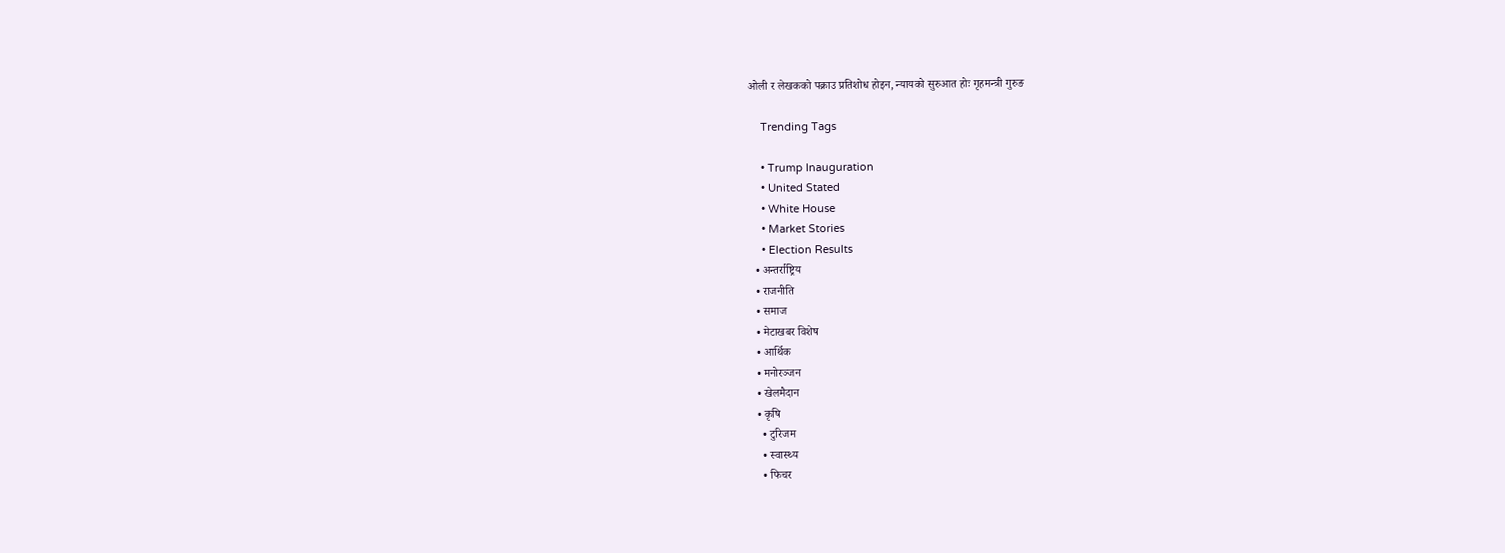ओली र लेखकको पक्राउ प्रतिशोध होइन, न्यायको सुरुआत होः गृहमन्त्री गुरुङ

    Trending Tags

    • Trump Inauguration
    • United Stated
    • White House
    • Market Stories
    • Election Results
  • अन्तर्राष्ट्रिय
  • राजनीति
  • समाज
  • मेटाखबर विशेष
  • आर्थिक
  • मनोरञ्जन
  • खेलमैदान
  • कृषि
    • टुरिजम
    • स्वास्थ्य
    • फिचर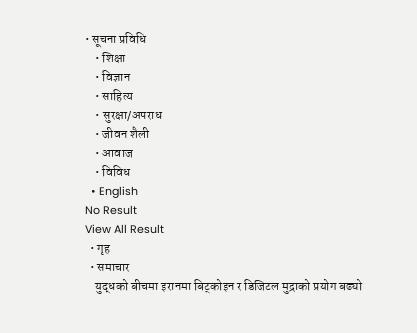• सूचना प्रविधि
    • शिक्षा
    • विज्ञान
    • साहित्य
    • सुरक्षा/अपराध
    • जीवन शैली
    • आवाज
    • विविध
  • English
No Result
View All Result
  • गृह
  • समाचार
    युद्धको बीचमा इरानमा बिट्कोइन र डिजिटल मुद्राको प्रयोग बढ्यो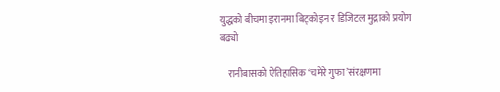युद्धको बीचमा इरानमा बिट्कोइन र डिजिटल मुद्राको प्रयोग बढ्यो

    रानीबासको ऐतिहासिक ‘चमेरे गुफा’संरक्षणमा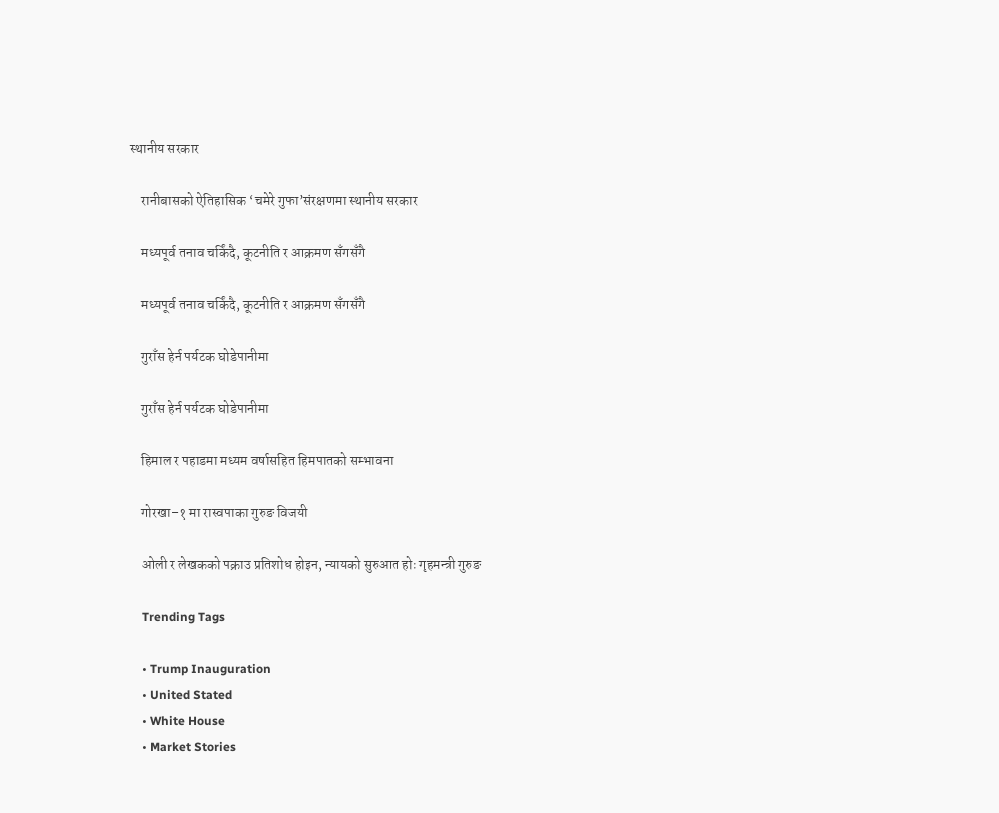स्थानीय सरकार

    रानीबासको ऐतिहासिक ‘चमेरे गुफा’संरक्षणमा स्थानीय सरकार

    मध्यपूर्व तनाव चर्किंदै, कूटनीति र आक्रमण सँगसँगै

    मध्यपूर्व तनाव चर्किंदै, कूटनीति र आक्रमण सँगसँगै

    गुराँस हेर्न पर्यटक घोडेपानीमा

    गुराँस हेर्न पर्यटक घोडेपानीमा

    हिमाल र पहाडमा मध्यम वर्षासहित हिमपातको सम्भावना

    गोरखा–१ मा रास्वपाका गुरुङ विजयी

    ओली र लेखकको पक्राउ प्रतिशोध होइन, न्यायको सुरुआत होः गृहमन्त्री गुरुङ

    Trending Tags

    • Trump Inauguration
    • United Stated
    • White House
    • Market Stories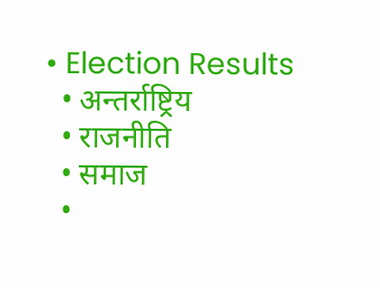• Election Results
  • अन्तर्राष्ट्रिय
  • राजनीति
  • समाज
  •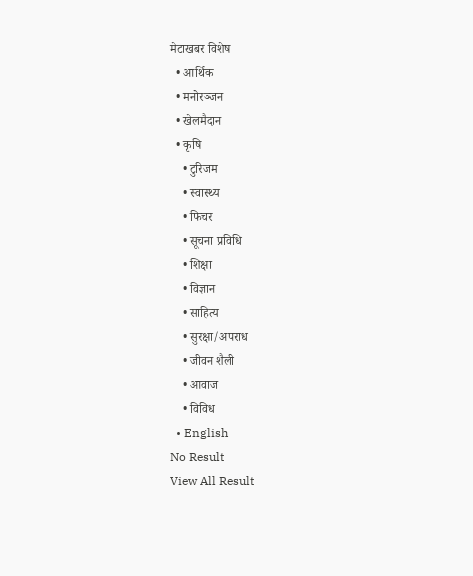मेटाखबर विशेष
  • आर्थिक
  • मनोरञ्जन
  • खेलमैदान
  • कृषि
    • टुरिजम
    • स्वास्थ्य
    • फिचर
    • सूचना प्रविधि
    • शिक्षा
    • विज्ञान
    • साहित्य
    • सुरक्षा/अपराध
    • जीवन शैली
    • आवाज
    • विविध
  • English
No Result
View All Result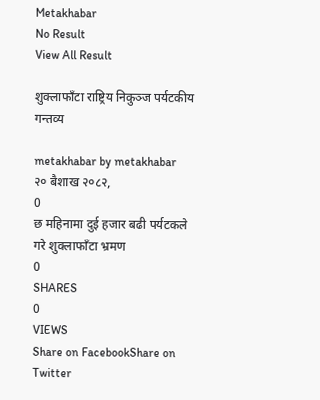Metakhabar
No Result
View All Result

शुक्लाफाँटा राष्ट्रिय निकुञ्ज पर्यटकीय गन्तव्य

metakhabar by metakhabar
२० बैशाख २०८२,
0
छ महिनामा दुई हजार बढी पर्यटकले गरे शुक्लाफाँटा भ्रमण
0
SHARES
0
VIEWS
Share on FacebookShare on Twitter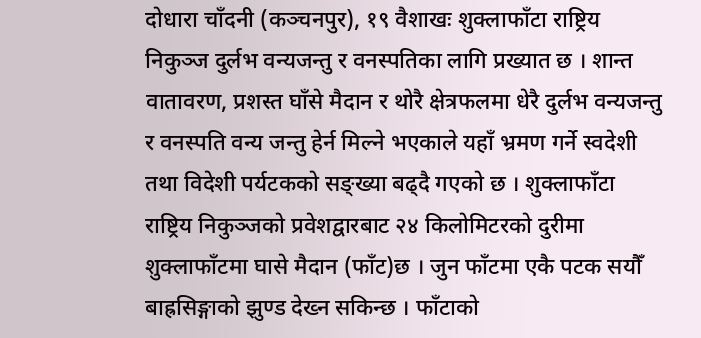दोधारा चाँदनी (कञ्चनपुर), १९ वैशाखः शुक्लाफाँटा राष्ट्रिय निकुञ्ज दुर्लभ वन्यजन्तु र वनस्पतिका लागि प्रख्यात छ । शान्त वातावरण, प्रशस्त घाँसे मैदान र थोरै क्षेत्रफलमा धेरै दुर्लभ वन्यजन्तु र वनस्पति वन्य जन्तु हेर्न मिल्ने भएकाले यहाँ भ्रमण गर्ने स्वदेशी तथा विदेशी पर्यटकको सङ्ख्या बढ्दै गएको छ । शुक्लाफाँटा राष्ट्रिय निकुञ्जको प्रवेशद्वारबाट २४ किलोमिटरको दुरीमा शुक्लाफाँटमा घासे मैदान (फाँट)छ । जुन फाँटमा एकै पटक सयौँ बाह्रसिङ्गाको झुण्ड देख्न सकिन्छ । फाँटाको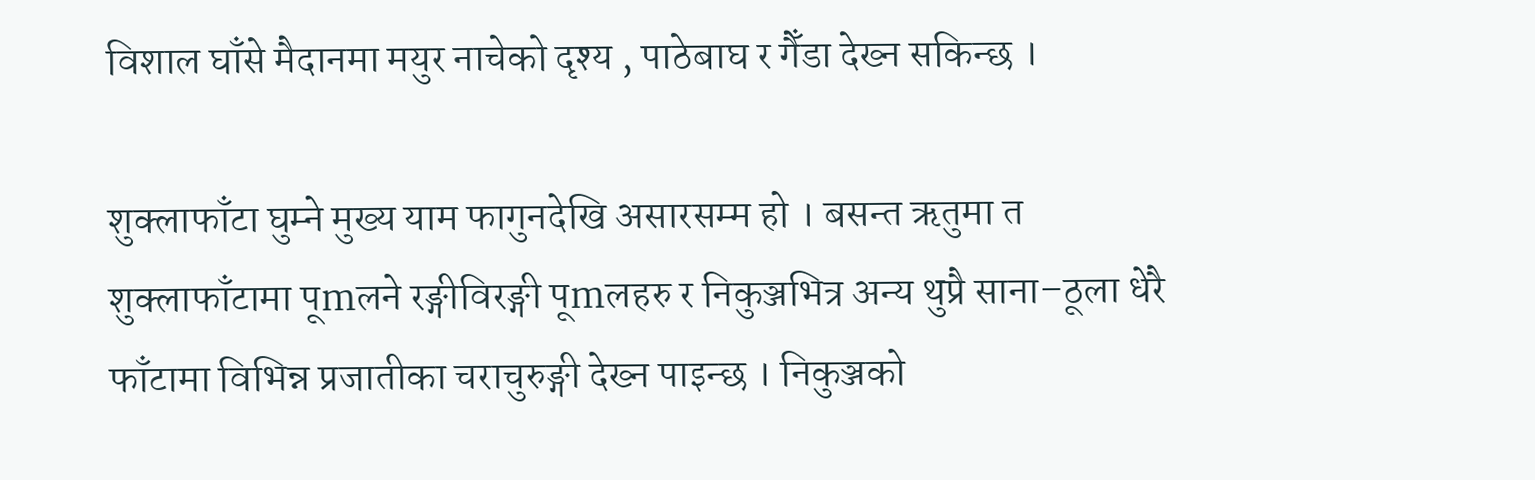विशाल घाँसे मैदानमा मयुर नाचेको दृश्य , पाठेबाघ र गैँडा देख्न सकिन्छ ।

शुक्लाफाँटा घुम्ने मुख्य याम फागुनदेखि असारसम्म हो । बसन्त ऋतुमा त शुक्लाफाँटामा पूmलने रङ्गीविरङ्गी पूmलहरु र निकुञ्जभित्र अन्य थुप्रै साना–ठूला धेरै फाँटामा विभिन्न प्रजातीका चराचुरुङ्गी देख्न पाइन्छ । निकुञ्जको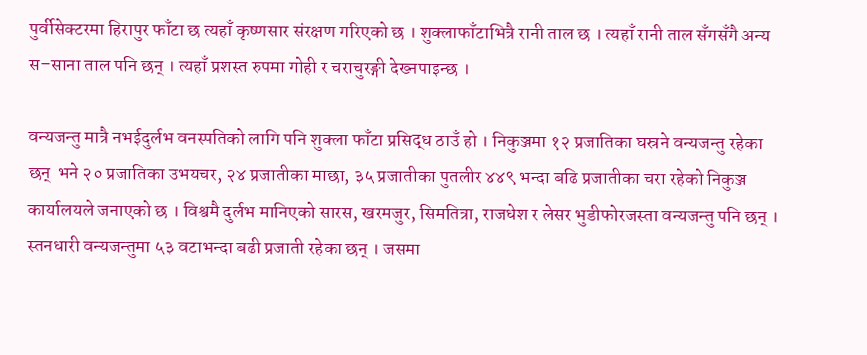पुर्वीसेक्टरमा हिरापुर फाँटा छ त्यहाँ कृष्णसार संरक्षण गरिएको छ । शुक्लाफाँटाभित्रै रानी ताल छ । त्यहाँ रानी ताल सँगसँगै अन्य स–साना ताल पनि छन् । त्यहाँ प्रशस्त रुपमा गोही र चराचुरङ्गी देख्नपाइन्छ ।

वन्यजन्तु मात्रै नभईदुर्लभ वनस्पतिको लागि पनि शुक्ला फाँटा प्रसिद्ध ठाउँ हो । निकुञ्जमा १२ प्रजातिका घस्रने वन्यजन्तु रहेका छन्  भने २० प्रजातिका उभयचर, २४ प्रजातीका माछा, ३५ प्रजातीका पुतलीर ४४९ भन्दा बढि प्रजातीका चरा रहेको निकुञ्ज कार्यालयले जनाएको छ । विश्वमै दुर्लभ मानिएको सारस, खरमजुर, सिमतित्रा, राजधेश र लेसर भुडीफोरजस्ता वन्यजन्तु पनि छन् । स्तनधारी वन्यजन्तुमा ५३ वटाभन्दा बढी प्रजाती रहेका छन् । जसमा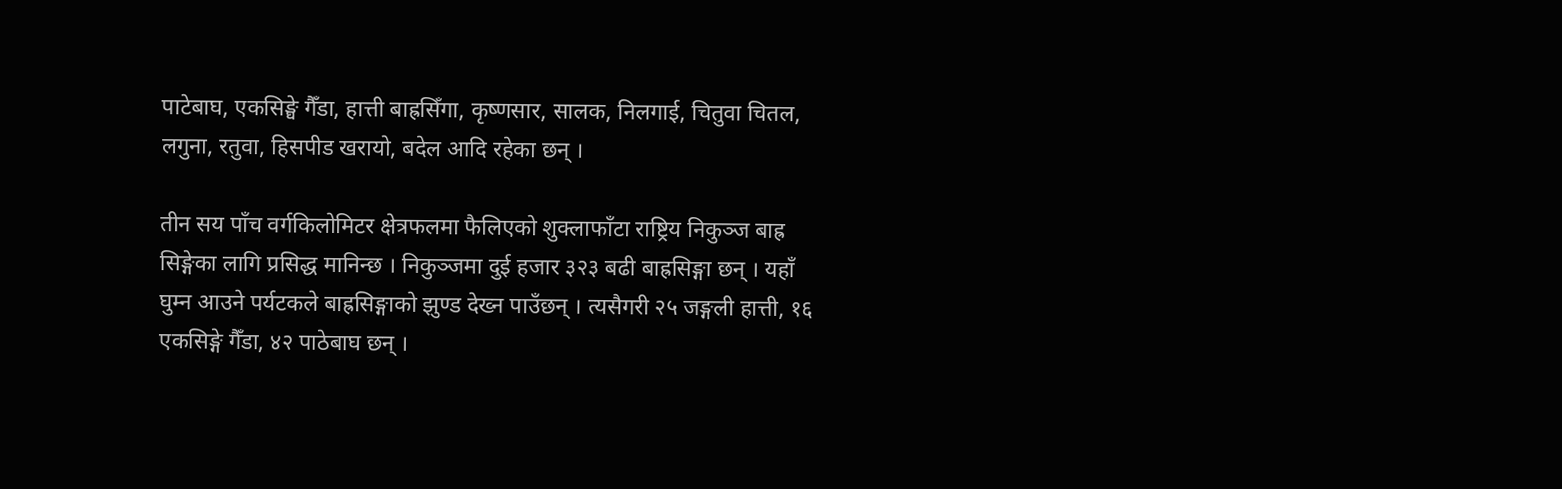पाटेबाघ, एकसिङ्घे गैँडा, हात्ती बाह्रसिँगा, कृष्णसार, सालक, निलगाई, चितुवा चितल, लगुना, रतुवा, हिसपीड खरायो, बदेल आदि रहेका छन् ।

तीन सय पाँच वर्गकिलोमिटर क्षेत्रफलमा फैलिएको शुक्लाफाँटा राष्ट्रिय निकुञ्ज बाह्र सिङ्गेका लागि प्रसिद्ध मानिन्छ । निकुञ्जमा दुई हजार ३२३ बढी बाह्रसिङ्गा छन् । यहाँ घुम्न आउने पर्यटकले बाह्रसिङ्गाको झुण्ड देख्न पाउँछन् । त्यसैगरी २५ जङ्गली हात्ती, १६ एकसिङ्गे गैँडा, ४२ पाठेबाघ छन् ।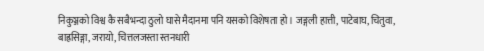निकुञ्जको विश्व कै सबैभन्दा ठुलो घासे मैदानमा पनि यसको विशेषता हो । जङ्गली हात्ती, पाटेबाघ, चितुवा, बाह्रसिङ्गा, जरायो, चित्तलजस्ता स्तनधारी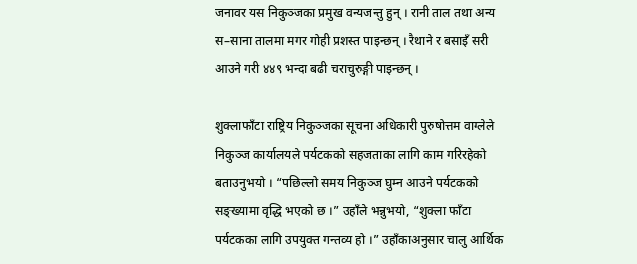जनावर यस निकुञ्जका प्रमुख वन्यजन्तु हुन् । रानी ताल तथा अन्य स–साना तालमा मगर गोही प्रशस्त पाइन्छन् । रैथाने र बसाइँ सरी आउने गरी ४४९ भन्दा बढी चराचुरुङ्गी पाइन्छन् ।

शुक्लाफाँटा राष्ट्रिय निकुञ्जका सूचना अधिकारी पुरुषोत्तम वाग्लेले निकुञ्ज कार्यालयले पर्यटकको सहजताका लागि काम गरिरहेको बताउनुभयो । “पछिल्लो समय निकुञ्ज घुम्न आउने पर्यटकको सङ्ख्यामा वृद्धि भएको छ ।” उहाँले भन्नुभयो, “शुक्ला फाँटा पर्यटकका लागि उपयुक्त गन्तव्य हो ।” उहाँकाअनुसार चालु आर्थिक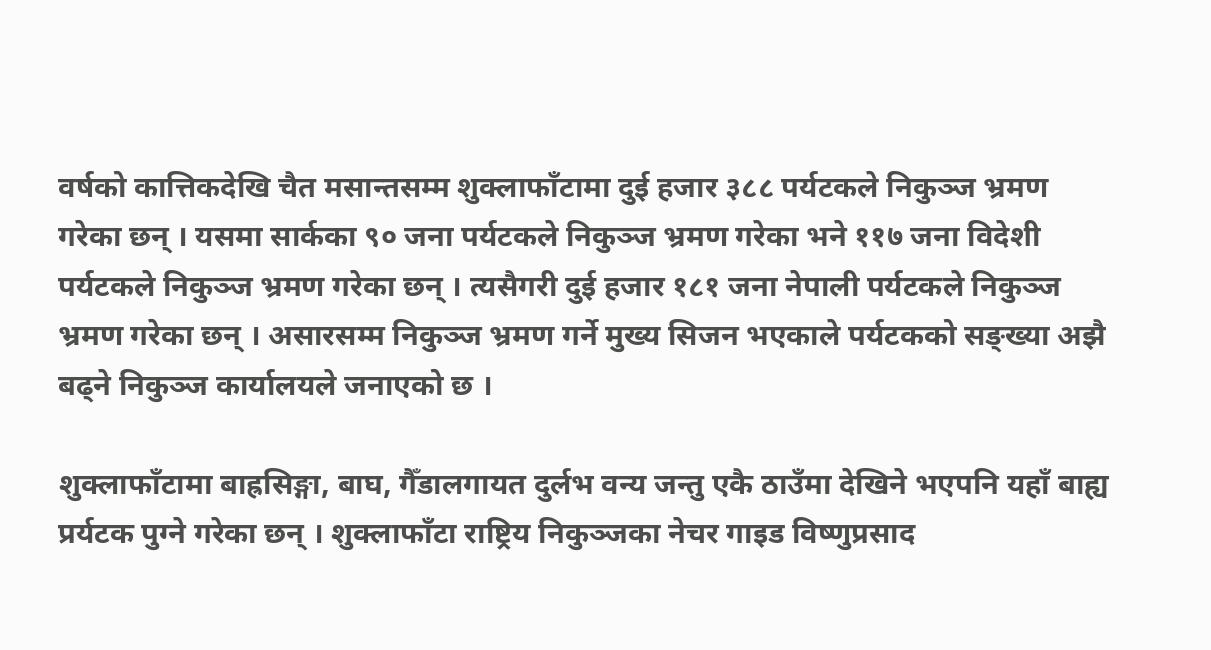वर्षको कात्तिकदेखि चैत मसान्तसम्म शुक्लाफाँटामा दुई हजार ३८८ पर्यटकले निकुञ्ज भ्रमण गरेका छन् । यसमा सार्कका ९० जना पर्यटकले निकुञ्ज भ्रमण गरेका भने ११७ जना विदेशी पर्यटकले निकुञ्ज भ्रमण गरेका छन् । त्यसैगरी दुई हजार १८१ जना नेपाली पर्यटकले निकुञ्ज भ्रमण गरेका छन् । असारसम्म निकुञ्ज भ्रमण गर्ने मुख्य सिजन भएकाले पर्यटकको सङ्ख्या अझै बढ्ने निकुञ्ज कार्यालयले जनाएको छ ।

शुक्लाफाँटामा बाह्रसिङ्गा, बाघ, गैँडालगायत दुर्लभ वन्य जन्तु एकै ठाउँमा देखिने भएपनि यहाँ बाह्य प्रर्यटक पुग्ने गरेका छन् । शुक्लाफाँटा राष्ट्रिय निकुञ्जका नेचर गाइड विष्णुप्रसाद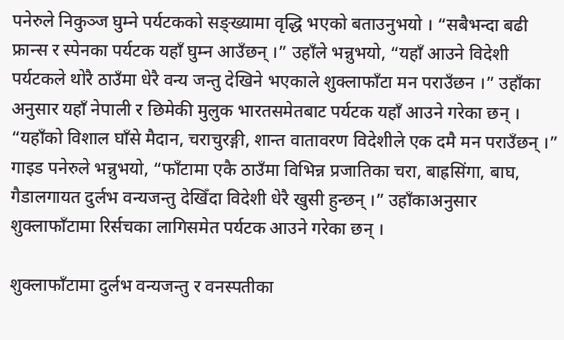पनेरुले निकुञ्ज घुम्ने पर्यटकको सङ्ख्यामा वृद्धि भएको बताउनुभयो । “सबैभन्दा बढी फ्रान्स र स्पेनका पर्यटक यहाँ घुम्न आउँछन् ।” उहाँले भन्नुभयो, “यहाँ आउने विदेशी पर्यटकले थोरै ठाउँमा धेरै वन्य जन्तु देखिने भएकाले शुक्लाफाँटा मन पराउँछन ।” उहाँका अनुसार यहाँ नेपाली र छिमेकी मुलुक भारतसमेतबाट पर्यटक यहाँ आउने गरेका छन् । “यहाँको विशाल घाँसे मैदान, चराचुरङ्गी, शान्त वातावरण विदेशीले एक दमै मन पराउँछन् ।” गाइड पनेरुले भन्नुभयो, “फाँटामा एकै ठाउँमा विभिन्न प्रजातिका चरा, बाह्रसिंगा, बाघ, गैडालगायत दुर्लभ वन्यजन्तु देखिँदा विदेशी धेरै खुसी हुन्छन् ।” उहाँकाअनुसार शुक्लाफाँटामा रिर्सचका लागिसमेत पर्यटक आउने गरेका छन् ।

शुक्लाफाँटामा दुर्लभ वन्यजन्तु र वनस्पतीका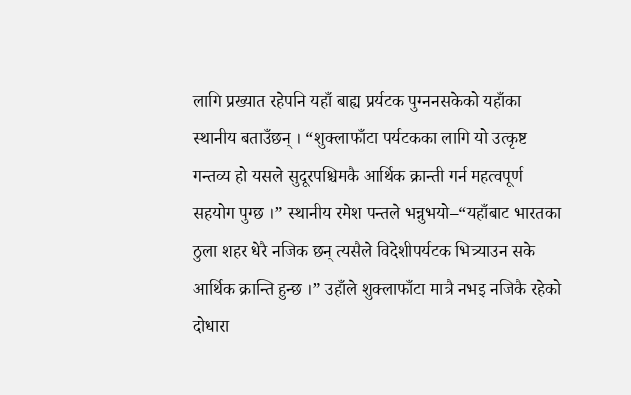लागि प्रख्यात रहेपनि यहाँ बाह्य प्रर्यटक पुग्ननसकेको यहाँका स्थानीय बताउँछन् । “शुक्लाफाँटा पर्यटकका लागि यो उत्कृष्ट गन्तव्य हो यसले सुदूरपश्चिमकै आर्थिक क्रान्ती गर्न महत्वपूर्ण सहयोग पुग्छ ।” स्थानीय रमेश पन्तले भन्नुभयो–“यहाँबाट भारतका ठुला शहर धेरै नजिक छन् त्यसैले विदेशीपर्यटक भित्र्याउन सके आर्थिक क्रान्ति हुन्छ ।” उहाँले शुक्लाफाँटा मात्रै नभइ नजिकै रहेको दोधारा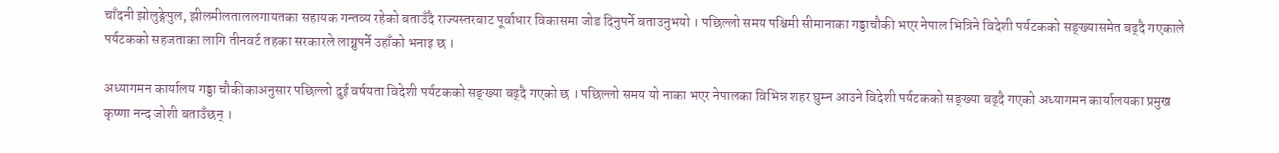चाँदनी झोलुङ्गेपुल, झीलमीलताललगायतका सहायक गन्तव्य रहेको बताउँदै राज्यस्तरबाट पूर्वाधार विकासमा जोड दिनुपर्ने बताउनुभयो । पछिल्लो समय पश्चिमी सीमानाका गड्डाचौकी भएर नेपाल भित्रिने विदेशी पर्यटकको सङ्ख्यासमेत बढ्दै गएकाले पर्यटकको सहजताका लागि तीनवर्ट तहका सरकारले लाग्नुपर्ने उहाँको भनाइ छ ।

अध्यागमन कार्यालय गड्डा चौकीकाअनुसार पछिल्लो दुई वर्षयता विदेशी पर्यटकको सङ्ख्या बढ्दै गएको छ । पछिल्लो समय यो नाका भएर नेपालका विभिन्न शहर घुम्न आउने विदेशी पर्यटकको सङ्ख्या बढ्दै गएको अध्यागमन कार्यालयका प्रमुख कृष्णा नन्द जोशी बताउँछन् ।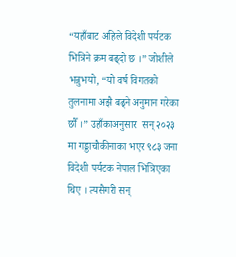“यहाँबाट अहिले विदेशी पर्यटक भित्रिने क्रम बढ्दो छ ।” जोशीले भन्नुभयो, “यो वर्ष विगतको तुलनामा अझै बढ्ने अनुमान गरेका छौँ ।” उहाँकाअनुसार  सन् २०२३ मा गड्डाचौकीनाका भएर ९८३ जना विदेशी पर्यटक नेपाल भित्रिएका थिए । त्यसैगरी सन्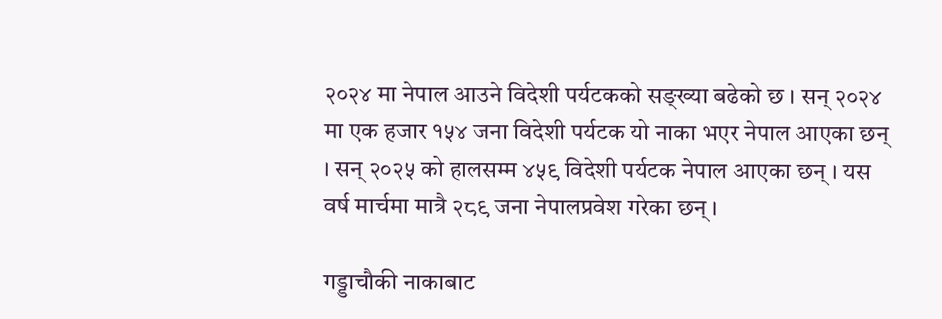२०२४ मा नेपाल आउने विदेशी पर्यटकको सङ्ख्या बढेको छ । सन् २०२४ मा एक हजार १५४ जना विदेशी पर्यटक यो नाका भएर नेपाल आएका छन् । सन् २०२५ को हालसम्म ४५९ विदेशी पर्यटक नेपाल आएका छन् । यस वर्ष मार्चमा मात्रै २८९ जना नेपालप्रवेश गरेका छन् ।

गड्डाचौकी नाकाबाट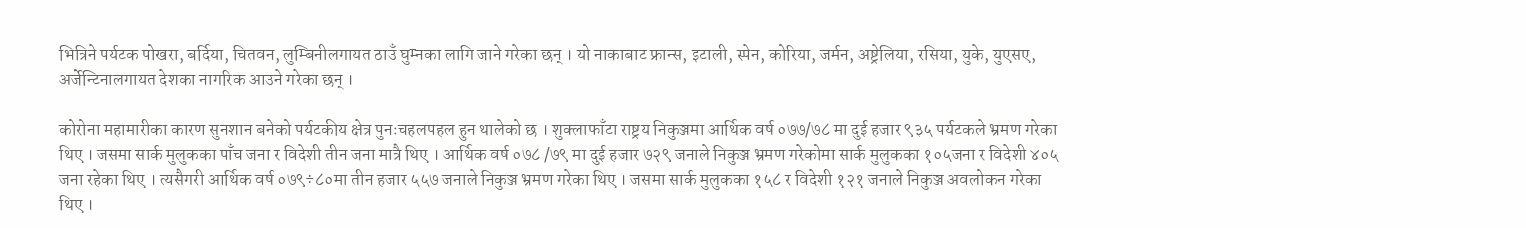भित्रिने पर्यटक पोखरा, बर्दिया, चितवन, लुम्बिनीलगायत ठाउँ घुम्नका लागि जाने गरेका छन् । यो नाकाबाट फ्रान्स, इटाली, स्पेन, कोरिया, जर्मन, अष्ट्रेलिया, रसिया, युके, युएसए, अर्जेन्टिनालगायत देशका नागरिक आउने गरेका छन् ।

कोरोना महामारीका कारण सुनशान बनेको पर्यटकीय क्षेत्र पुनःचहलपहल हुन थालेको छ । शुक्लाफाँटा राष्ट्रय निकुञ्जमा आर्थिक वर्ष ०७७/७८ मा दुई हजार ९३५ पर्यटकले भ्रमण गरेका थिए । जसमा सार्क मुलुकका पाँच जना र विदेशी तीन जना मात्रै थिए । आर्थिक वर्ष ०७८ /७९ मा दुई हजार ७२९ जनाले निकुञ्ज भ्रमण गरेकोमा सार्क मुलुकका १०५जना र विदेशी ४०५ जना रहेका थिए । त्यसैगरी आर्थिक वर्ष ०७९÷८०मा तीन हजार ५५७ जनाले निकुञ्ज भ्रमण गरेका थिए । जसमा सार्क मुलुकका १५८ र विदेशी १२१ जनाले निकुञ्ज अवलोकन गरेका थिए ।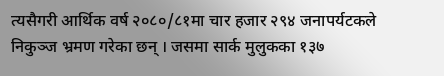त्यसैगरी आर्थिक वर्ष २०८०/८१मा चार हजार २९४ जनापर्यटकले निकुञ्ज भ्रमण गरेका छन् । जसमा सार्क मुलुकका १३७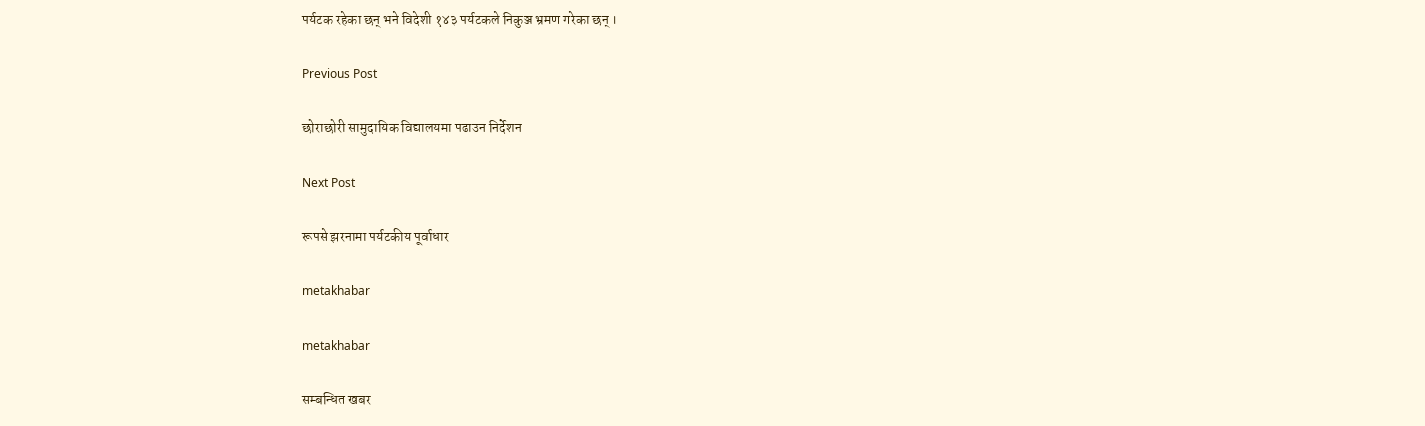पर्यटक रहेका छन् भने विदेशी १४३ पर्यटकले निकुञ्ज भ्रमण गरेका छन् ।

Previous Post

छोराछोरी सामुदायिक विद्यालयमा पढाउन निर्देशन

Next Post

रूपसे झरनामा पर्यटकीय पूर्वाधार

metakhabar

metakhabar

सम्बन्धित खबर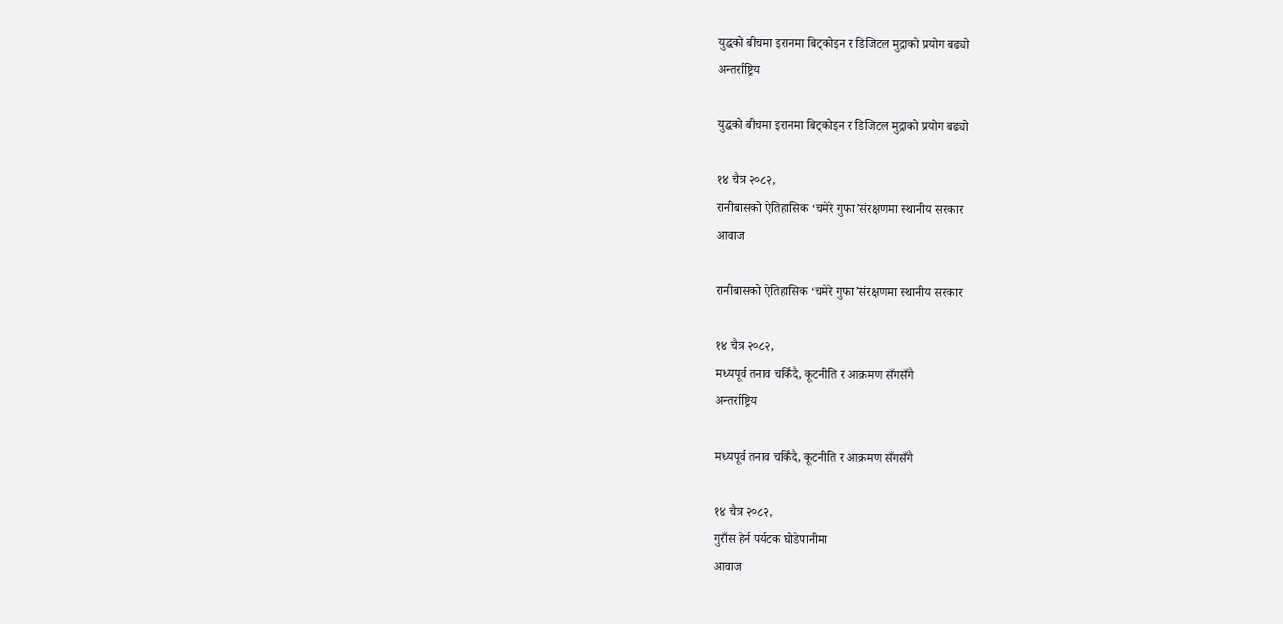युद्धको बीचमा इरानमा बिट्कोइन र डिजिटल मुद्राको प्रयोग बढ्यो
अन्तर्राष्ट्रिय

युद्धको बीचमा इरानमा बिट्कोइन र डिजिटल मुद्राको प्रयोग बढ्यो

१४ चैत्र २०८२,
रानीबासको ऐतिहासिक ‘चमेरे गुफा’संरक्षणमा स्थानीय सरकार
आवाज

रानीबासको ऐतिहासिक ‘चमेरे गुफा’संरक्षणमा स्थानीय सरकार

१४ चैत्र २०८२,
मध्यपूर्व तनाव चर्किंदै, कूटनीति र आक्रमण सँगसँगै
अन्तर्राष्ट्रिय

मध्यपूर्व तनाव चर्किंदै, कूटनीति र आक्रमण सँगसँगै

१४ चैत्र २०८२,
गुराँस हेर्न पर्यटक घोडेपानीमा
आवाज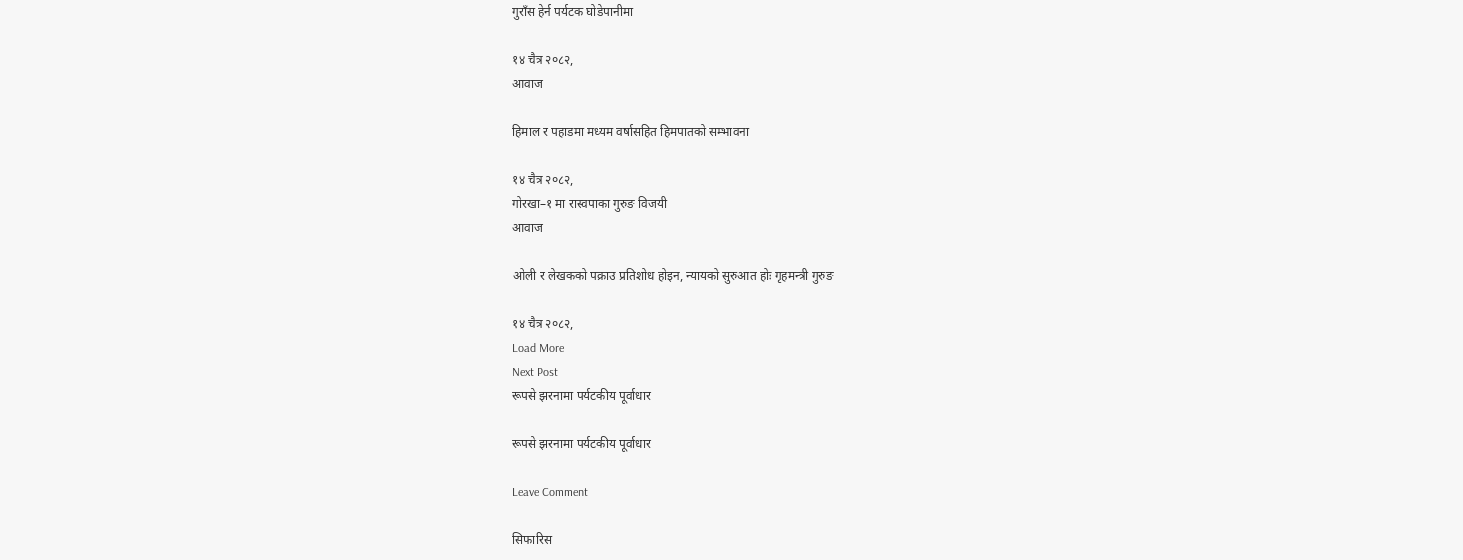गुराँस हेर्न पर्यटक घोडेपानीमा

१४ चैत्र २०८२,
आवाज

हिमाल र पहाडमा मध्यम वर्षासहित हिमपातको सम्भावना

१४ चैत्र २०८२,
गोरखा–१ मा रास्वपाका गुरुङ विजयी
आवाज

ओली र लेखकको पक्राउ प्रतिशोध होइन, न्यायको सुरुआत होः गृहमन्त्री गुरुङ

१४ चैत्र २०८२,
Load More
Next Post
रूपसे झरनामा पर्यटकीय पूर्वाधार

रूपसे झरनामा पर्यटकीय पूर्वाधार

Leave Comment

सिफारिस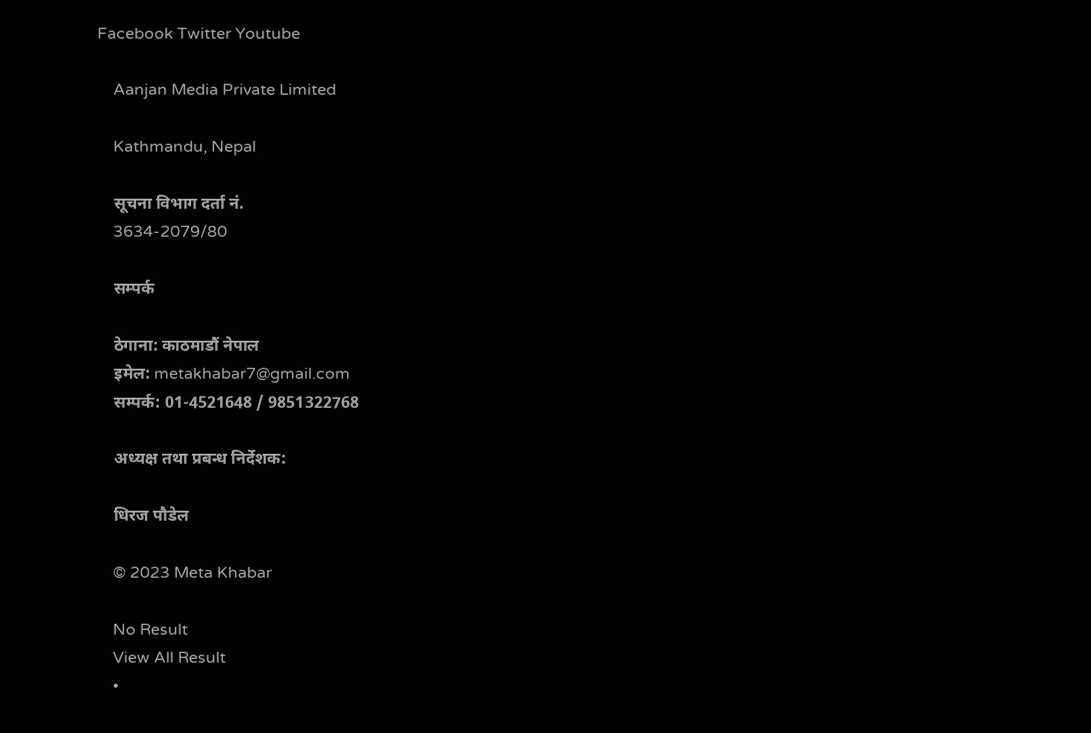Facebook Twitter Youtube

    Aanjan Media Private Limited

    Kathmandu, Nepal

    सूचना विभाग दर्ता नं.
    3634-2079/80

    सम्पर्क

    ठेगाना: काठमाडौं नेपाल
    इमेल: metakhabar7@gmail.com
    सम्पर्क: 01-4521648 / 9851322768

    अध्यक्ष तथा प्रबन्ध निर्देशक:

    धिरज पौडेल

    © 2023 Meta Khabar

    No Result
    View All Result
    •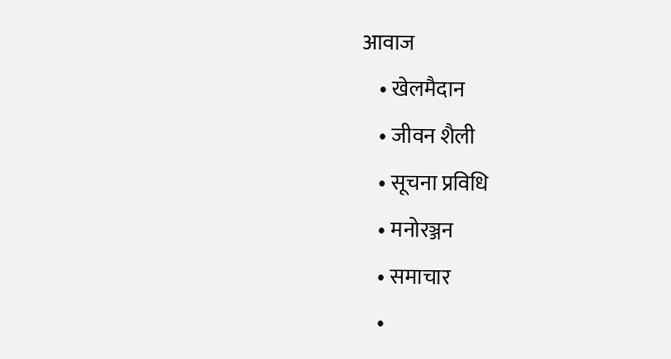आवाज
    • खेलमैदान
    • जीवन शैली
    • सूचना प्रविधि
    • मनोरञ्जन
    • समाचार
    •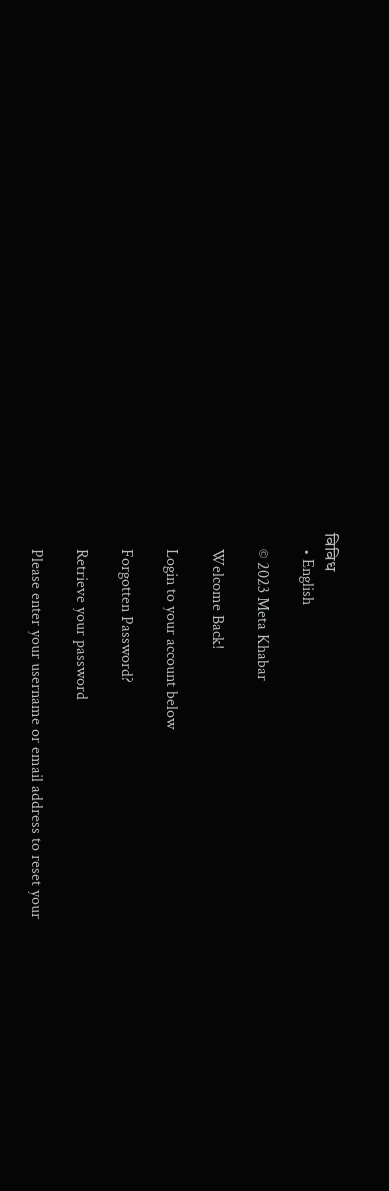विविध
    • English

    © 2023 Meta Khabar

    Welcome Back!

    Login to your account below

    Forgotten Password?

    Retrieve your password

    Please enter your username or email address to reset your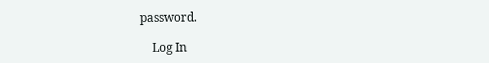password.

    Log In